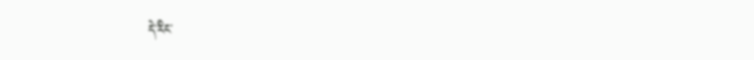དེ་རིང་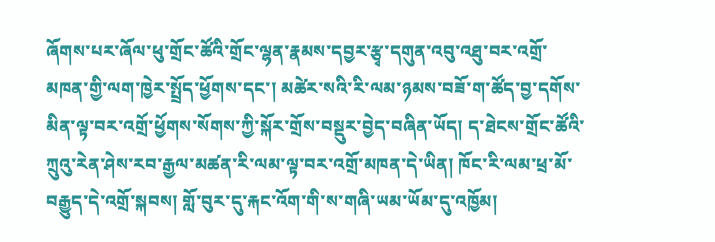ཞོགས་པར་ཞོལ་ཕུ་གྲོང་ཚོའི་གྲོང་ལྷན་རྣམས་དབྱར་རྩྭ་དགུན་འབུ་འཐུ་བར་འགྲོ་མཁན་གྱི་ལག་ཁྱེར་སྤྲོད་ཕྱོགས་དང་། མཚེར་སའི་རི་ལམ་ཉམས་བཟོ་ག་ཚོད་བྱ་དགོས་མིན་ལྟ་བར་འགྲོ་ཕྱོགས་སོགས་ཀྱི་སྐོར་གྲོས་བསྡུར་བྱེད་བཞིན་ཡོད། ད་ཐེངས་གྲོང་ཚོའི་ཀྲུའུ་རེན་ཤེས་རབ་རྒྱལ་མཚན་རི་ལམ་ལྟ་བར་འགྲོ་མཁན་དེ་ཡིན། ཁོང་རི་ལམ་ཕྲ་མོ་བརྒྱུད་དེ་འགྲོ་སྐབས། གློ་བུར་དུ་རྐང་འོག་གི་ས་གཞི་ཡམ་ཡོམ་དུ་འཁྱོམ།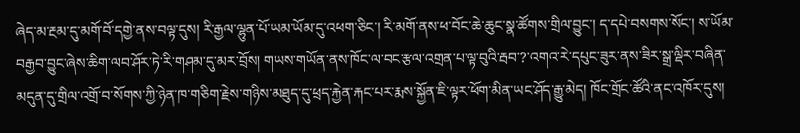ཞེད་མ་རྔམ་དུ་མགོ་བོ་དགྱེ་ནས་བལྟ་དུས། རི་རྒྱལ་ལྷུན་པོ་ཡམ་ཡོམ་དུ་འཕག་ཅིང་། རི་མགོ་ནས་ཕ་བོང་ཆེ་ཆུང་སྣ་ཚོགས་གྲིལ་བྱུང་། ད་དཔེ་བསགས་སོང་། ས་ཡོམ་བརྒྱབ་བྱུང་ཞེས་ཆིག་ལབ་ཤོར་ཏེ་རི་གཤམ་དུ་མར་བྲོས། གཡས་གཡོན་ནས་ཁོང་ལ་བང་རྩལ་འགྲན་པ་ལྟ་བུའི་རྦབ་?་འགའ་རེ་དཔུང་ཟུར་ནས་ཟིར་སྒྲ་ལྡིར་བཞིན་མདུན་དུ་གྲིལ་འགྲོ་བ་སོགས་ཀྱི་ཉེན་ཁ་གཅིག་རྗེས་གཉིས་མཐུད་དུ་ཕྲད་རྐྱེན་རྐང་པར་རྨས་སྐྱོན་ཇི་ལྟར་ཕོག་མིན་ཡང་ཤོད་རྒྱུ་མེད། ཁོང་གྲོང་ཚོའི་ནང་འཁོར་དུས།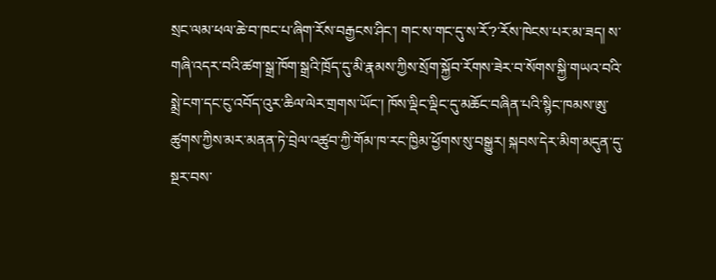སྲང་ལམ་ཕལ་ཆེ་བ་ཁང་པ་ཞིག་རོས་བརྒྱངས་ཤིང་། གང་ས་གང་དུ་ས་རོ་?་རོས་ཁེངས་པར་མ་ཟད། ས་གཞི་འདར་བའི་ཚག་སྒྲ་ཁོག་སྒྲའི་ཁྲོད་དུ་མི་རྣམས་ཀྱིས་སྲོག་སྐྱོབ་རོགས་ཟེར་བ་སོགས་སྐྱི་གཡའ་བའི་སྨྲེ་ངག་དང་ངུ་འབོད་འུར་ཆིལ་ལེར་གྲགས་ཡོང་། ཁོས་ལྡིང་ལྡིང་དུ་མཆོང་བཞིན་པའི་སྙིང་ཁམས་ཨུ་ཚུགས་ཀྱིས་མར་མནན་ཏེ་བྲེལ་འཚུབ་ཀྱི་གོམ་ཁ་རང་ཁྱིམ་ཕྱོགས་སུ་བསྒྱུར། སྐབས་དེར་མིག་མདུན་དུ་སྔར་བས་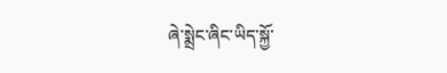ཞེ་སྨྲེང་ཞིང་ཡིད་སྐྱོ་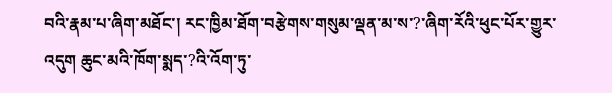བའི་རྣམ་པ་ཞིག་མཐོང་། རང་ཁྱིམ་ཐོག་བརྩེགས་གསུམ་ལྡན་མ་ས་?་ཞིག་རོའི་ཕུང་པོར་གྱུར་འདུག ཆུང་མའི་ཁོག་སྨད་?འི་འོག་ཏུ་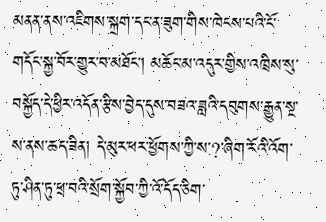མནན་ནས་འཇིགས་སྐྲག་དང་ན་ཟུག་གིས་ཁེངས་པའི་ངོ་གདོང་སྐྱ་བོར་གྱུར་བ་མཐོང་། མཆོང་མ་འདུར་གྱིས་འཁྲིས་སུ་བསྐྱོད་དེ་ཕྱིར་འདོན་རྩིས་བྱེད་དུས་བཟའ་ཟླའི་དབུགས་རྒྱུན་སྔ་ས་ནས་ཆད་ཟིན། དེ་མུར་ཕར་ཕྱོགས་ཀྱི་ས་?་ཞིག་རོའི་འོག་ཏུ་ཤིན་ཏུ་ཕྲ་བའི་སྲོག་སྐྱོབ་ཀྱི་འོ་དོད་ཅིག་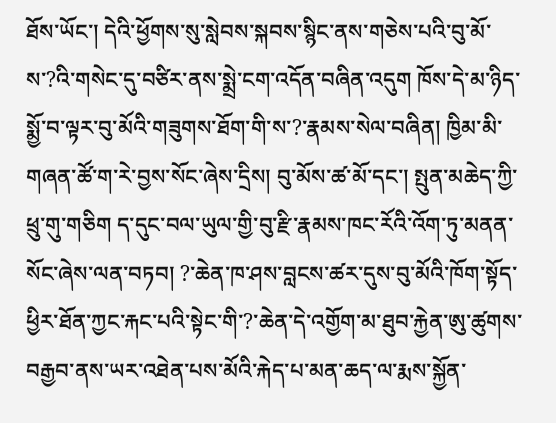ཐོས་ཡོང་། དེའི་ཕྱོགས་སུ་སླེབས་སྐབས་སྙིང་ནས་གཅེས་པའི་བུ་མོ་ས་?འི་གསེང་དུ་བཙིར་ནས་སྨྲེ་ངག་འདོན་བཞིན་འདུག ཁོས་དེ་མ་ཉིད་སྨྱོ་བ་ལྟར་བུ་མོའི་གཟུགས་ཐོག་གི་ས་?་རྣམས་སེལ་བཞིན། ཁྱིམ་མི་གཞན་ཚོ་ག་རེ་བྱས་སོང་ཞེས་དྲིས། བུ་མོས་ཚ་མོ་དང་། སྤུན་མཆེད་ཀྱི་ཕྲུ་གུ་གཅིག ད་དུང་བལ་ཡུལ་གྱི་བུ་རྫི་རྣམས་ཁང་རོའི་འོག་ཏུ་མནན་སོང་ཞེས་ལན་བཏབ། ?་ཆེན་ཁ་ཤས་བླངས་ཚར་དུས་བུ་མོའི་ཁོག་སྟོད་ཕྱིར་ཐོན་ཀྱང་རྐང་པའི་སྟེང་གི་?་ཆེན་དེ་འགྱོག་མ་ཐུབ་རྐྱེན་ཨུ་ཚུགས་བརྒྱབ་ནས་ཡར་འཐེན་པས་མོའི་རྐེད་པ་མན་ཆད་ལ་རྨས་སྐྱོན་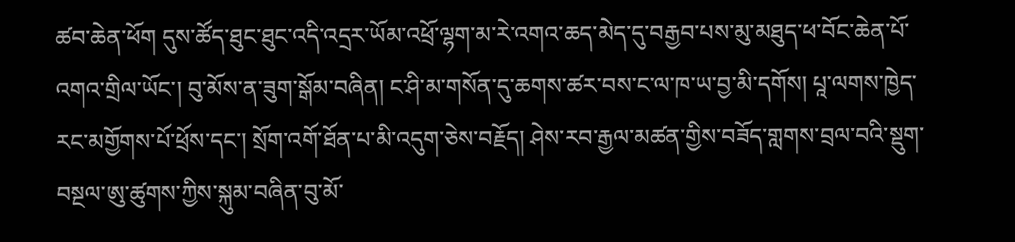ཚབ་ཆེན་ཕོག དུས་ཚོད་ཐུང་ཐུང་འདི་འདྲར་ཡོམ་འཕྲོ་ལྷག་མ་རེ་འགའ་ཆད་མེད་དུ་བརྒྱབ་པས་མུ་མཐུད་ཕ་བོང་ཆེན་པོ་འགའ་གྲིལ་ཡོང་། བུ་མོས་ན་ཟུག་སྒོམ་བཞིན། ང་ཤི་མ་གསོན་དུ་ཆགས་ཚར་བས་ང་ལ་ཁ་ཡ་བྱ་མི་དགོས། པཱ་ལགས་ཁྱེད་རང་མགྱོགས་པོ་ཕྲོས་དང་། སྲོག་འགོ་ཐོན་པ་མི་འདུག་ཅེས་བརྗོད། ཤེས་རབ་རྒྱལ་མཚན་གྱིས་བཟོད་གླགས་བྲལ་བའི་སྡུག་བསྔལ་ཨུ་ཚུགས་ཀྱིས་སྐུམ་བཞིན་བུ་མོ་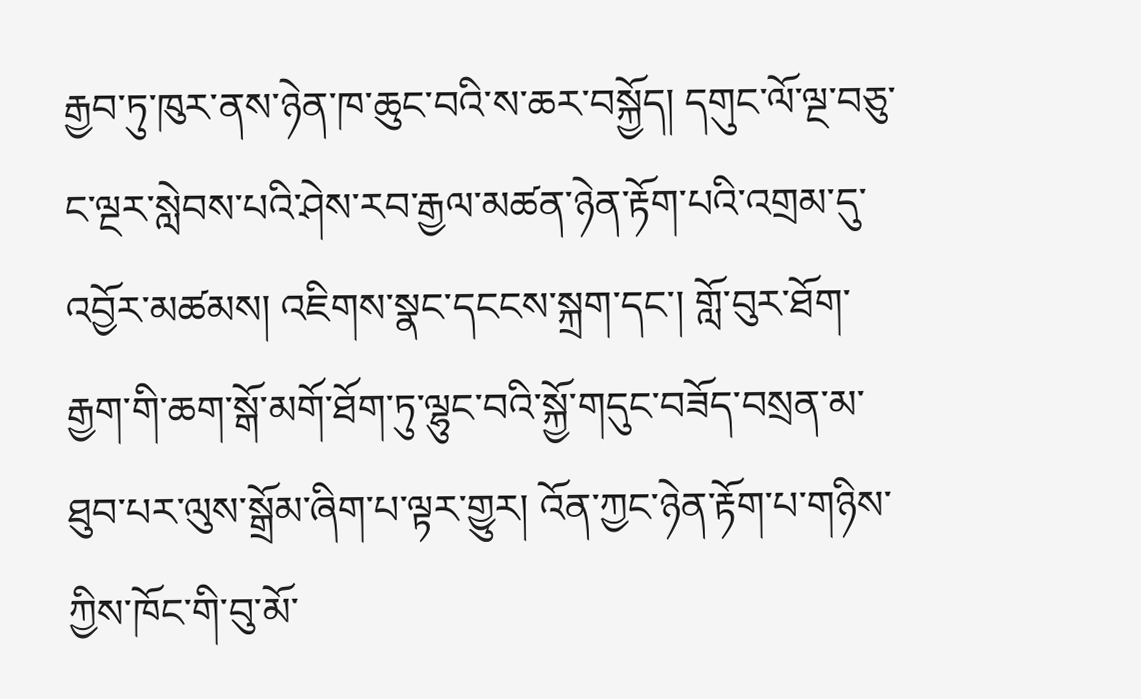རྒྱབ་ཏུ་ཁུར་ནས་ཉེན་ཁ་ཆུང་བའི་ས་ཆར་བསྐྱོད། དགུང་ལོ་ལྔ་བཅུ་ང་ལྔར་སླེབས་པའི་ཤེས་རབ་རྒྱལ་མཚན་ཉེན་རྟོག་པའི་འགྲམ་དུ་འབྱོར་མཚམས། འཇིགས་སྣང་དངངས་སྐྲག་དང་། གློ་བུར་ཐོག་རྒྱག་གི་ཆག་སྒོ་མགོ་ཐོག་ཏུ་ལྷུང་བའི་སྐྱོ་གདུང་བཟོད་བསྲན་མ་ཐུབ་པར་ལུས་སྒྲོམ་ཞིག་པ་ལྟར་གྱུར། འོན་ཀྱང་ཉེན་རྟོག་པ་གཉིས་ཀྱིས་ཁོང་གི་བུ་མོ་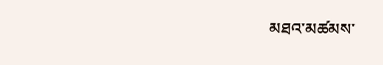མཐའ་མཚམས་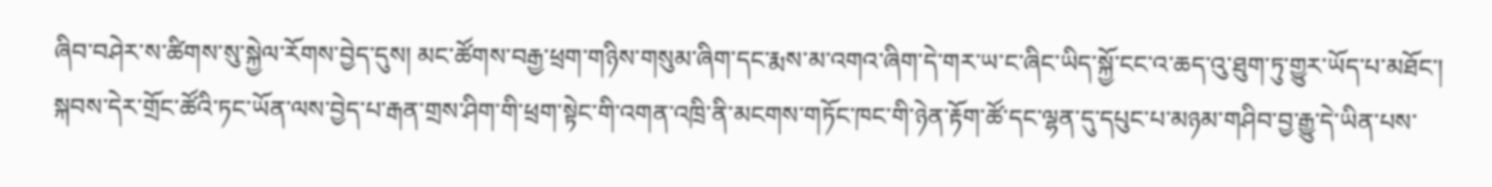ཞིབ་བཤེར་ས་ཚིགས་སུ་སྐྱེལ་རོགས་བྱེད་དུས། མང་ཚོགས་བརྒྱ་ཕྲག་གཉིས་གསུམ་ཞིག་དང་རྨས་མ་འགའ་ཞིག་དེ་གར་ཡ་ང་ཞིང་ཡིད་སྐྱོ་ངང་འ་ཆད་འུ་ཐུག་ཏུ་གྱུར་ཡོད་པ་མཐོང་། སྐབས་དེར་གྲོང་ཚོའི་ཏང་ཡོན་ལས་བྱེད་པ་རྒན་གྲས་ཤིག་གི་ཕྲག་སྟེང་གི་འགན་འཁྲི་ནི་མངགས་གཏོང་ཁང་གི་ཉེན་རྟོག་ཚོ་དང་ལྷན་དུ་དཔུང་པ་མཉམ་གཤིབ་བྱ་རྒྱུ་དེ་ཡིན་པས་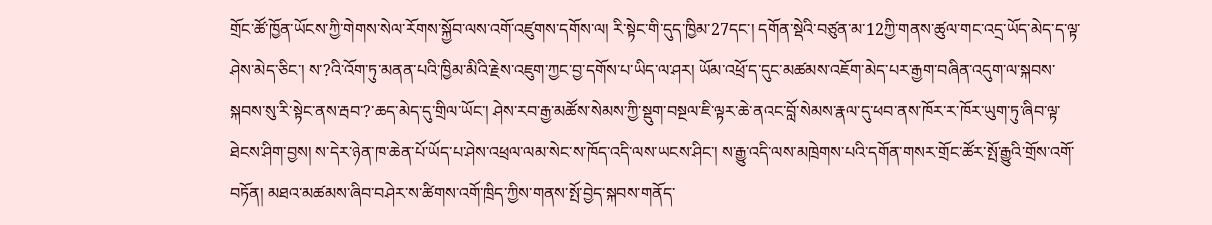གྲོང་ཚོ་ཁྱོན་ཡོངས་ཀྱི་གེགས་སེལ་རོགས་སྐྱོབ་ལས་འགོ་འཛུགས་དགོས་ལ། རི་སྟེང་གི་དུད་ཁྱིམ་27དང་། དགོན་སྡེའི་བཙུན་མ་12ཀྱི་གནས་ཚུལ་གང་འདྲ་ཡོད་མེད་ད་ལྟ་ཤེས་མེད་ཅིང་། ས་?འི་འོག་ཏུ་མནན་པའི་ཁྱིམ་མིའི་རྗེས་འཇུག་ཀྱང་བྱ་དགོས་པ་ཡིད་ལ་ཤར། ཡོམ་འཕྲོ་ད་དུང་མཚམས་འཇོག་མེད་པར་རྒྱག་བཞིན་འདུག་ལ་སྐབས་སྐབས་སུ་རི་སྟེང་ནས་རྦབ་?་ཆད་མེད་དུ་གྲིལ་ཡོང་། ཤེས་རབ་རྒྱ་མཚོས་སེམས་ཀྱི་སྡུག་བསྔལ་ཇི་ལྟར་ཆེ་ནའང་བློ་སེམས་རྣལ་དུ་ཕབ་ནས་ཁོར་ར་ཁོར་ཡུག་ཏུ་ཞིབ་ལྟ་ཐེངས་ཤིག་བྱས། ས་དེར་ཉེན་ཁ་ཆེན་པོ་ཡོད་པ་ཤེས་འཕྲལ་ལམ་སེང་ས་ཁོད་འདི་ལས་ཡངས་ཤིང་། ས་རྒྱུ་འདི་ལས་མཁྲེགས་པའི་དགོན་གསར་གྲོང་ཚོར་སྤོ་རྒྱུའི་གྲོས་འགོ་བཏོན། མཐའ་མཚམས་ཞིབ་བཤེར་ས་ཚིགས་འགོ་ཁྲིད་ཀྱིས་གནས་སྤོ་བྱེད་སྐབས་གནོད་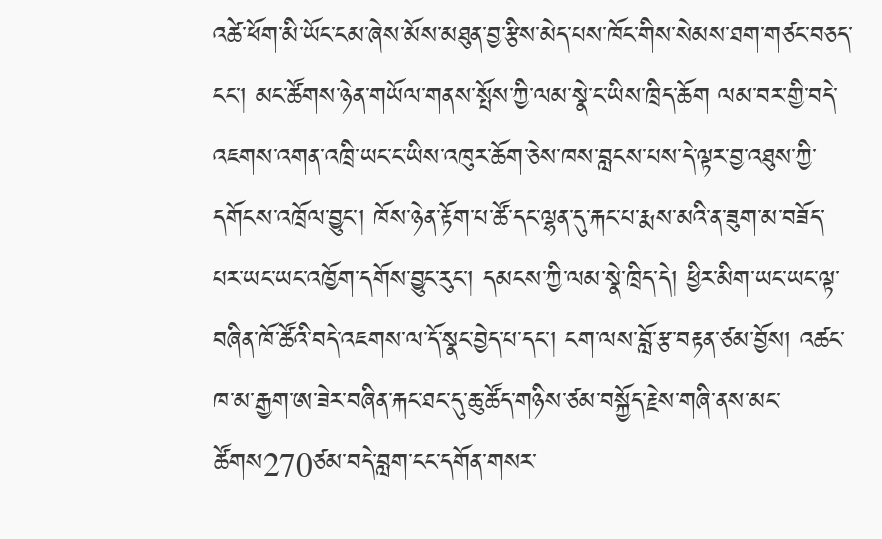འཚེ་ཕོག་མི་ཡོང་ངམ་ཞེས་མོས་མཐུན་བྱ་རྩིས་མེད་པས་ཁོང་གིས་སེམས་ཐག་གཙང་བཅད་ངང་། མང་ཚོགས་ཉེན་གཡོལ་གནས་སྤོས་ཀྱི་ལམ་སྣེ་ང་ཡིས་ཁྲིད་ཆོག ལམ་བར་གྱི་བདེ་འཇགས་འགན་འཁྲི་ཡང་ང་ཡིས་འཁུར་ཆོག་ཅེས་ཁས་བླངས་པས་དེ་ལྟར་བྱ་འཐུས་ཀྱི་དགོངས་འཁྲོལ་བྱུང་། ཁོས་ཉེན་རྟོག་པ་ཚོ་དང་ལྷན་དུ་རྐང་པ་རྨས་མའི་ན་ཟུག་མ་བཟོད་པར་ཡང་ཡང་འཁྱོག་དགོས་བྱུང་རུང་། དམངས་ཀྱི་ལམ་སྣེ་ཁྲིད་དེ། ཕྱིར་མིག་ཡང་ཡང་ལྟ་བཞིན་ཁོ་ཚོའི་བདེ་འཇགས་ལ་དོ་སྣང་བྱེད་པ་དང་། ངག་ལས་བློ་རྩ་བརྟན་ཙམ་བྱོས། འཚང་ཁ་མ་རྒྱག་ཨ་ཟེར་བཞིན་རྐང་ཐང་དུ་ཆུ་ཚོད་གཉིས་ཙམ་བསྐྱོད་རྗེས་གཞི་ནས་མང་ཚོགས270ཙམ་བདེ་བླག་ངང་དགོན་གསར་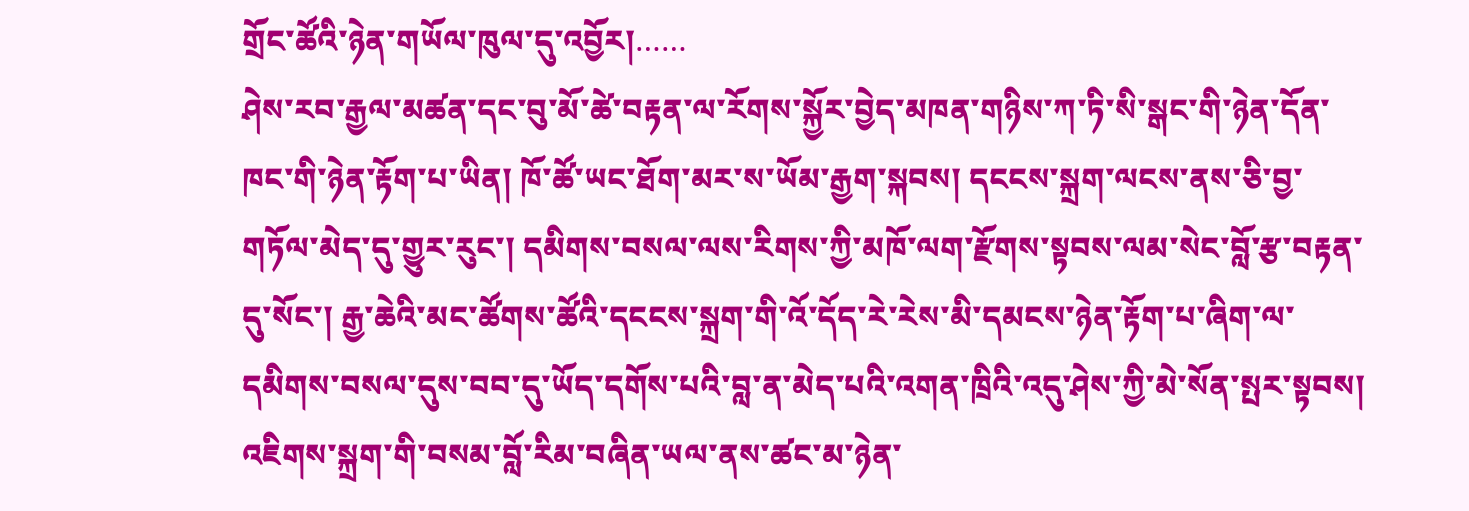གྲོང་ཚོའི་ཉེན་གཡོལ་ཁུལ་དུ་འབྱོར།……
ཤེས་རབ་རྒྱལ་མཚན་དང་བུ་མོ་ཚེ་བརྟན་ལ་རོགས་སྐྱོར་བྱེད་མཁན་གཉིས་ཀ་ཏི་སི་སྒང་གི་ཉེན་དོན་ཁང་གི་ཉེན་རྟོག་པ་ཡིན། ཁོ་ཚོ་ཡང་ཐོག་མར་ས་ཡོམ་རྒྱག་སྐབས། དངངས་སྐྲག་ལངས་ནས་ཅི་བྱ་གཏོལ་མེད་དུ་གྱུར་རུང་། དམིགས་བསལ་ལས་རིགས་ཀྱི་མཁོ་ལག་རྫོགས་སྟབས་ལམ་སེང་བློ་རྩ་བརྟན་དུ་སོང་། རྒྱ་ཆེའི་མང་ཚོགས་ཚོའི་དངངས་སྐྲག་གི་འོ་དོད་རེ་རེས་མི་དམངས་ཉེན་རྟོག་པ་ཞིག་ལ་དམིགས་བསལ་དུས་བབ་དུ་ཡོད་དགོས་པའི་བླ་ན་མེད་པའི་འགན་ཁྲིའི་འདུ་ཤེས་ཀྱི་མེ་སོན་སྤར་སྟབས། འཇིགས་སྐྲག་གི་བསམ་བློ་རིམ་བཞིན་ཡལ་ནས་ཚང་མ་ཉེན་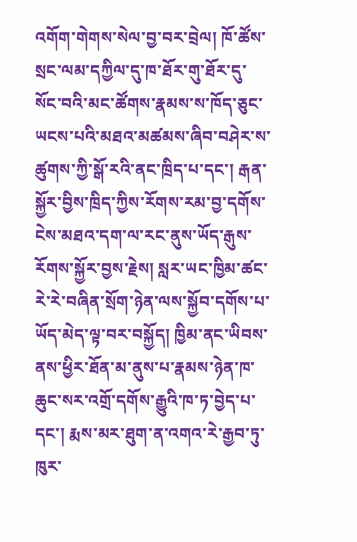འགོག་གེགས་སེལ་བྱ་བར་བྲེལ། ཁོ་ཚོས་སྲང་ལམ་དཀྱིལ་དུ་ཁ་ཐོར་གུ་ཐོར་དུ་སོང་བའི་མང་ཚོགས་རྣམས་ས་ཁོད་ཅུང་ཡངས་པའི་མཐའ་མཚམས་ཞིབ་བཤེར་ས་ཚུགས་ཀྱི་སྒོ་རའི་ནང་ཁྲིད་པ་དང་། རྒན་སྐྱོར་བྱིས་ཁྲིད་ཀྱིས་རོགས་རམ་བྱ་དགོས་ངེས་མཐའ་དག་ལ་རང་ནུས་ཡོད་རྒུས་རོགས་སྐྱོར་བྱས་རྗེས། སླར་ཡང་ཁྱིམ་ཚང་རེ་རེ་བཞིན་སྲོག་ཉེན་ལས་སྐྱོབ་དགོས་པ་ཡོད་མེད་ལྟ་བར་བསྐྱོད། ཁྱིམ་ནང་ཡིབས་ནས་ཕྱིར་ཐོན་མ་ནུས་པ་རྣམས་ཉེན་ཁ་ཆུང་སར་འགྲོ་དགོས་རྒྱུའི་ཁ་ཏ་བྱེད་པ་དང་། རྨས་མར་ཐུག་ན་འགའ་རེ་རྒྱབ་ཏུ་ཁུར་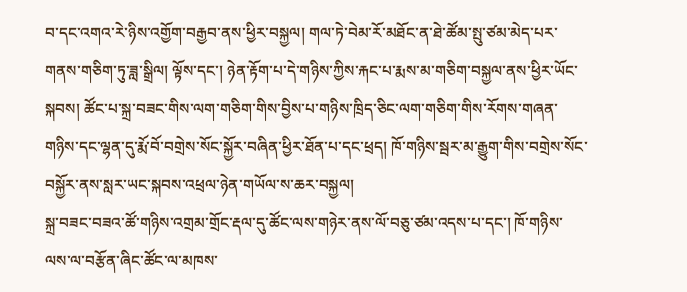བ་དང་འགའ་རེ་ཉིས་འགྱོག་བརྒྱབ་ནས་ཕྱིར་བསྐྱལ། གལ་ཏེ་བེམ་རོ་མཐོང་ན་ཐེ་ཚོམ་སྤུ་ཙམ་མེད་པར་གནས་གཅིག་ཏུ་ཟླ་སྒྲིལ། ལྟོས་དང་། ཉེན་རྟོག་པ་དེ་གཉིས་ཀྱིས་རྐང་པ་རྨས་མ་གཅིག་བསྐྱལ་ནས་ཕྱིར་ཡོང་སྐབས། ཚོང་པ་སྐྲ་བཟང་གིས་ལག་གཅིག་གིས་བྱིས་པ་གཉིས་ཁྲིད་ཅིང་ལག་གཅིག་གིས་རོགས་གཞན་གཉིས་དང་ལྷན་དུ་རྨོ་བོ་བགྲེས་སོང་སྐྱོར་བཞིན་ཕྱིར་ཐོན་པ་དང་ཕྲད། ཁོ་གཉིས་སྦར་མ་རྒྱུག་གིས་བགྲེས་སོང་བསྐྱོར་ནས་སླར་ཡང་སྐབས་འཕྲལ་ཉེན་གཡོལ་ས་ཆར་བསྐྱལ།
སྐྲ་བཟང་བཟའ་ཚོ་གཉིས་འགྲམ་གྲོང་རྡལ་དུ་ཚོང་ལས་གཉེར་ནས་ལོ་བཅུ་ཙམ་འདས་པ་དང་། ཁོ་གཉིས་ལས་ལ་བརྩོན་ཞིང་ཚོང་ལ་མཁས་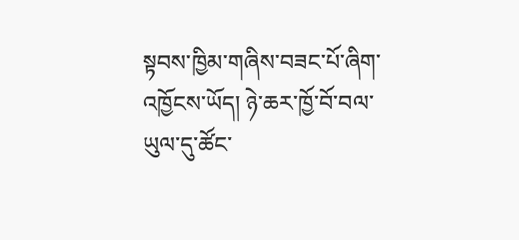སྟབས་ཁྱིམ་གཞིས་བཟང་པོ་ཞིག་འཁྱོངས་ཡོད། ཉེ་ཆར་ཁྱོ་བོ་བལ་ཡུལ་དུ་ཚོང་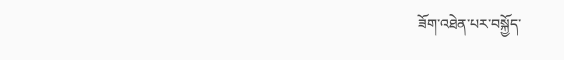ཟོག་འཐེན་པར་བསྐྱོད་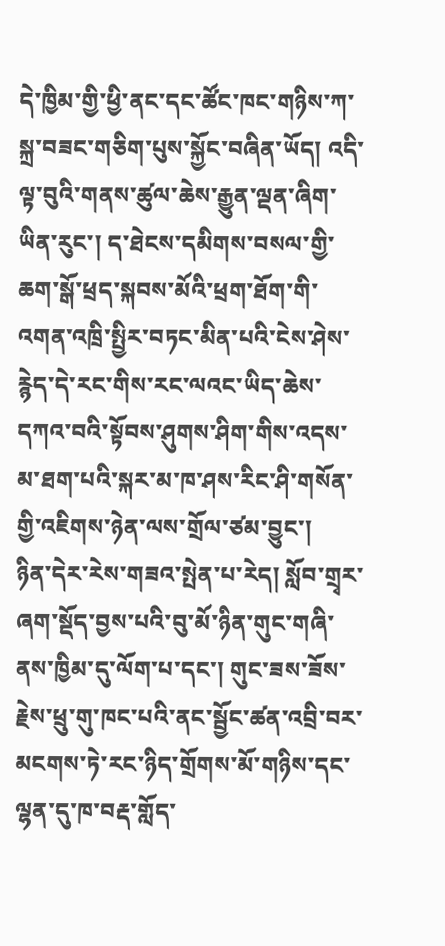དེ་ཁྱིམ་གྱི་ཕྱི་ནང་དང་ཚོང་ཁང་གཉིས་ཀ་སྐྲ་བཟང་གཅིག་པུས་སྐྱོང་བཞིན་ཡོད། འདི་ལྟ་བུའི་གནས་ཚུལ་ཆེས་རྒྱུན་ལྡན་ཞིག་ཡིན་རུང་། ད་ཐེངས་དམིགས་བསལ་གྱི་ཆག་སྒོ་ཕྲད་སྐབས་མོའི་ཕྲག་ཐོག་གི་འགན་འཁྲི་སྤྱིར་བཏང་མིན་པའི་ངེས་ཤེས་རྙེད་དེ་རང་གིས་རང་ལའང་ཡིད་ཆེས་དཀའ་བའི་སྟོབས་ཤུགས་ཤིག་གིས་འདས་མ་ཐག་པའི་སྐར་མ་ཁ་ཤས་རིང་ཤི་གསོན་གྱི་འཇིགས་ཉེན་ལས་གྲོལ་ཙམ་བྱུང་།
ཉིན་དེར་རེས་གཟའ་སྤེན་པ་རེད། སློབ་གྲྭར་ཞག་སྡོད་བྱས་པའི་བུ་མོ་ཉིན་གུང་གཞི་ནས་ཁྱིམ་དུ་ལོག་པ་དང་། གུང་ཟས་ཟོས་རྗེས་ཕྲུ་གུ་ཁང་པའི་ནང་སྦྱོང་ཚན་འབྲི་བར་མངགས་ཏེ་རང་ཉིད་གྲོགས་མོ་གཉིས་དང་ལྷན་དུ་ཁ་བརྡ་གློད་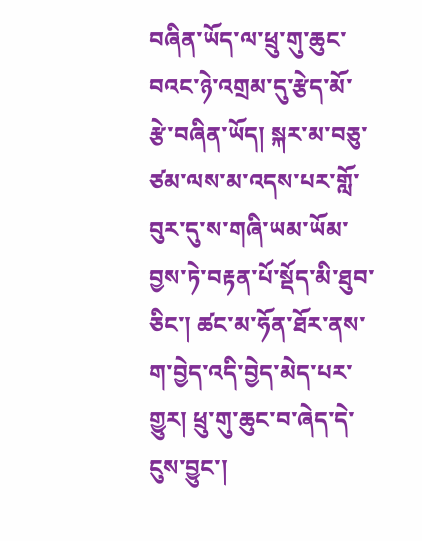བཞིན་ཡོད་ལ་ཕྲུ་གུ་ཆུང་བའང་ཉེ་འགྲམ་དུ་རྩེད་མོ་རྩེ་བཞིན་ཡོད། སྐར་མ་བཅུ་ཙམ་ལས་མ་འདས་པར་གློ་བུར་དུ་ས་གཞི་ཡམ་ཡོམ་བྱས་ཏེ་བརྟན་པོ་སྡོད་མི་ཐུབ་ཅིང་། ཚང་མ་ཧོན་ཐོར་ནས་ག་བྱེད་འདི་བྱེད་མེད་པར་གྱུར། ཕྲུ་གུ་ཆུང་བ་ཞེད་དེ་ངུས་བྱུང་།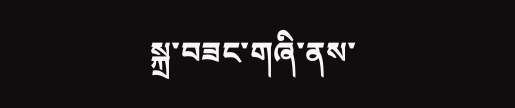སྐྲ་བཟང་གཞི་ནས་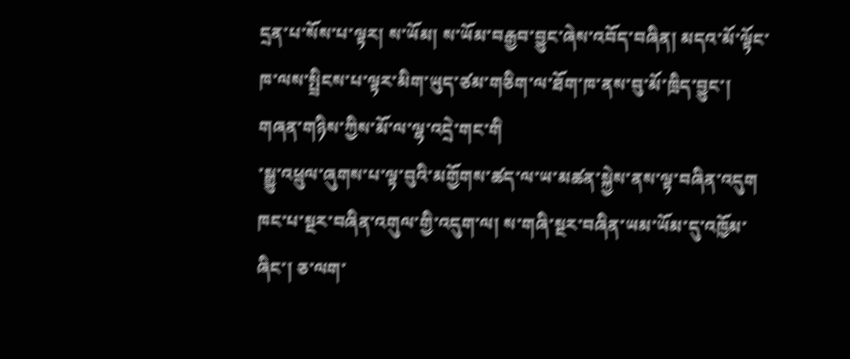དྲན་པ་སོས་པ་ལྟར། ས་ཡོམ། ས་ཡོམ་བརྒྱབ་བྱུང་ཞེས་འབོད་བཞིན། མདའ་མོ་ལྟོང་ཁ་ལས་སྤྲིངས་པ་ལྟར་མིག་ཡུད་ཙམ་གཅིག་ལ་ཐོག་ཁ་ནས་བུ་མོ་ཁྲིད་བྱུང་། གཞན་གཉིས་ཀྱིས་མོ་ལ་ལྷ་འདྲེ་གང་གི
་སྒྱུ་འཕྲུལ་ཞུགས་པ་ལྟ་བུའི་མགྱོགས་ཚད་ལ་ཡ་མཚན་སྐྱེས་ནས་ལྟ་བཞིན་འདུག ཁང་པ་སྔར་བཞིན་འགུལ་གྱི་འདུག་ལ། ས་གཞི་སྔར་བཞིན་ཡམ་ཡོམ་དུ་འཁྱོམ་ཞིང་། ཅ་ལག་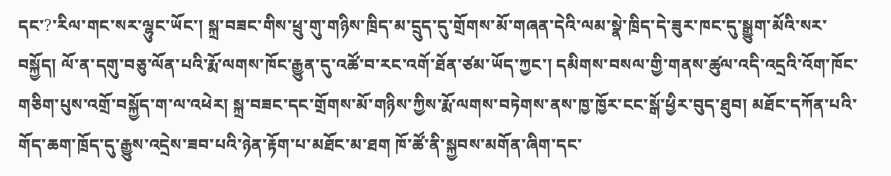དང་?་རིལ་གང་སར་ལྷུང་ཡོང་། སྐྲ་བཟང་གིས་ཕྲུ་གུ་གཉིས་ཁྲིད་མ་དྲུད་དུ་གྲོགས་མོ་གཞན་དེའི་ལམ་སྣེ་ཁྲིད་དེ་ཟུར་ཁང་དུ་སྒྱུག་མོའི་སར་བསྐྱོད། ལོ་ན་དགུ་བཅུ་ལོན་པའི་རྨོ་ལགས་ཁོང་རྒྱུན་དུ་འཚོ་བ་རང་འགོ་ཐོན་ཙམ་ཡོད་ཀྱང་། དམིགས་བསལ་གྱི་གནས་ཚུལ་འདི་འདྲའི་འོག་ཁོང་གཅིག་པུས་འགྲོ་བསྐྱོད་ག་ལ་འཕེར། སྐྲ་བཟང་དང་གྲོགས་མོ་གཉིས་ཀྱིས་རྨོ་ལགས་བཏེགས་ནས་ཁྱ་ཁྱོར་ངང་སྒོ་ཕྱིར་བུད་ཐུབ། མཐོང་དཀོན་པའི་གོད་ཆག་ཁྲོད་དུ་རྒྱུས་འདྲེས་ཟབ་པའི་ཉེན་རྟོག་པ་མཐོང་མ་ཐག ཁོ་ཚོ་ནི་སྐྱབས་མགོན་ཞིག་དང་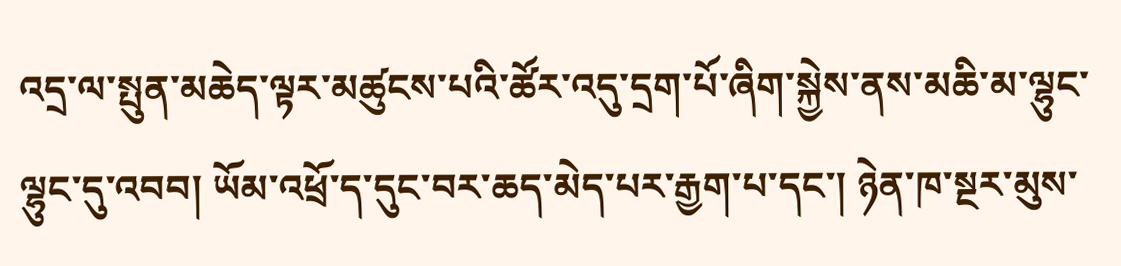འདྲ་ལ་སྤུན་མཆེད་ལྟར་མཚུངས་པའི་ཚོར་འདུ་དྲག་པོ་ཞིག་སྐྱེས་ནས་མཆི་མ་ལྷུང་ལྷུང་དུ་འབབ། ཡོམ་འཕྲོ་ད་དུང་བར་ཆད་མེད་པར་རྒྱག་པ་དང་། ཉེན་ཁ་སྔར་མུས་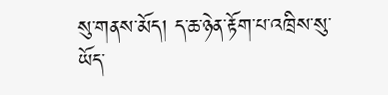སུ་གནས་མོད། ད་ཆ་ཉེན་རྟོག་པ་འཁྲིས་སུ་ཡོད་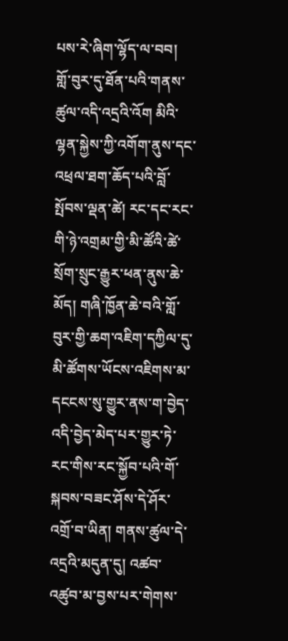པས་རེ་ཞིག་ལྷོད་ལ་བབ།
གློ་བུར་དུ་ཐོན་པའི་གནས་ཚུལ་འདི་འདྲའི་འོག མིའི་ལྷན་སྐྱེས་ཀྱི་འགོག་ནུས་དང་འཕྲལ་ཐག་ཆོད་པའི་བློ་སྤོབས་ལྡན་ཚེ། རང་དང་རང་གི་ཉེ་འགྲམ་གྱི་མི་ཚོའི་ཚེ་སྲོག་སྲུང་རྒྱུར་ཕན་ནུས་ཆེ་མོད། གཞི་ཁྱོན་ཆེ་བའི་གློ་བུར་གྱི་ཆག་འཇིག་དཀྱིལ་དུ་མི་ཚོགས་ཡོངས་འཇིགས་མ་དངངས་སུ་གྱུར་ནས་ག་བྱེད་འདི་བྱེད་མེད་པར་གྱུར་ཏེ་རང་གིས་རང་སྐྱོབ་པའི་གོ་སྐབས་བཟང་ཤོས་དེ་ཤོར་འགྲོ་བ་ཡིན། གནས་ཚུལ་དེ་འདྲའི་མདུན་དུ། འཚབ་འཚུབ་མ་བྱས་པར་གེགས་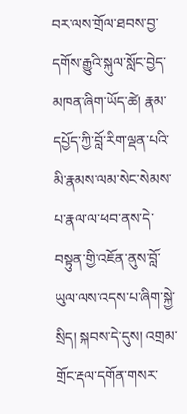བར་ལས་གྲོལ་ཐབས་བྱ་དགོས་རྒྱུའི་སྐུལ་སློང་བྱེད་མཁན་ཞིག་ཡོད་ཚེ། རྣམ་དཔྱོད་ཀྱི་བློ་རིག་ལྡན་པའི་མི་རྣམས་ལམ་སེང་སེམས་པ་རྣལ་ལ་ཕབ་ནས་དེ་བསྟུན་གྱི་འཇོན་ནུས་བློ་ཡུལ་ལས་འདས་པ་ཞིག་སྐྱེ་སྲིད། སྐབས་དེ་དུས། འགྲམ་གྲོང་རྡལ་དགོན་གསར་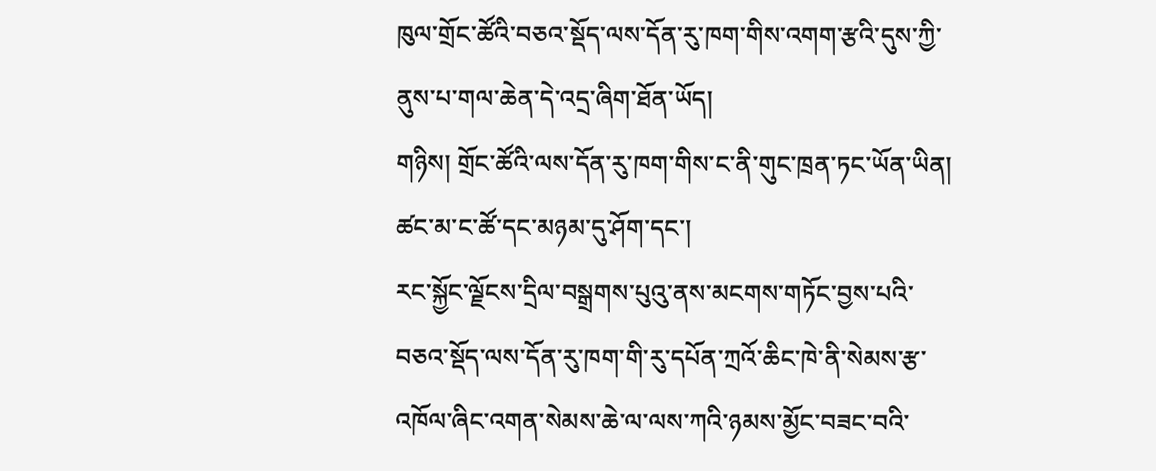ཁུལ་གྲོང་ཚོའི་བཅའ་སྡོད་ལས་དོན་རུ་ཁག་གིས་འགག་རྩའི་དུས་ཀྱི་ནུས་པ་གལ་ཆེན་དེ་འདྲ་ཞིག་ཐོན་ཡོད།
གཉིས། གྲོང་ཚོའི་ལས་དོན་རུ་ཁག་གིས་ང་ནི་གུང་ཁྲན་ཏང་ཡོན་ཡིན། ཚང་མ་ང་ཚོ་དང་མཉམ་དུ་ཤོག་དང་།
རང་སྐྱོང་ལྗོངས་དྲིལ་བསྒྲགས་པུའུ་ནས་མངགས་གཏོང་བྱས་པའི་བཅའ་སྡོད་ལས་དོན་རུ་ཁག་གི་རུ་དཔོན་ཀྲའོ་ཆིང་ཁེ་ནི་སེམས་རྩ་འཁོལ་ཞིང་འགན་སེམས་ཆེ་ལ་ལས་ཀའི་ཉམས་མྱོང་བཟང་བའི་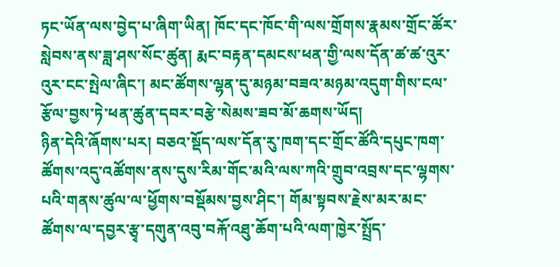ཏང་ཡོན་ལས་བྱེད་པ་ཞིག་ཡིན། ཁོང་དང་ཁོང་གི་ལས་གྲོགས་རྣམས་གྲོང་ཚོར་སླེབས་ནས་ཟླ་ཤས་སོང་ཚུན། རྨང་བརྟན་དམངས་ཕན་གྱི་ལས་དོན་ཚ་ཚ་འུར་འུར་ངང་སྤེལ་ཞིང་། མང་ཚོགས་ལྷན་དུ་མཉམ་བཟའ་མཉམ་འདུག་གིས་ངལ་རྩོལ་བྱས་ཏེ་ཕན་ཚུན་དབར་བརྩེ་སེམས་ཟབ་མོ་ཆགས་ཡོད།
ཉིན་དེའི་ཞོགས་པར། བཅའ་སྡོད་ལས་དོན་རུ་ཁག་དང་གྲོང་ཚོའི་དཔུང་ཁག་ཚོགས་འདུ་འཚོགས་ནས་དུས་རིམ་གོང་མའི་ལས་ཀའི་གྲུབ་འབྲས་དང་ལྷགས་པའི་གནས་ཚུལ་ལ་ཕྱོགས་བསྡོམས་བྱས་ཤིང་། གོམ་སྟབས་རྗེས་མར་མང་ཚོགས་ལ་དབྱར་རྩྭ་དགུན་འབུ་བརྐོ་འཐུ་ཆོག་པའི་ལག་ཁྱེར་སྤྲོད་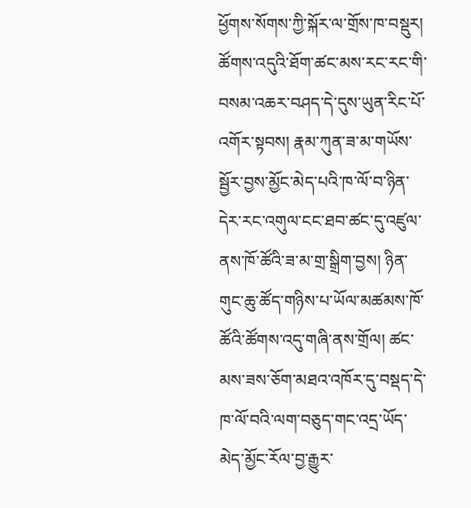ཕྱོགས་སོགས་ཀྱི་སྐོར་ལ་གྲོས་ཁ་བསྡུར། ཚོགས་འདུའི་ཐོག་ཚང་མས་རང་རང་གི་བསམ་འཆར་བཤད་དེ་དུས་ཡུན་རིང་པོ་འགོར་སྟབས། རྣམ་ཀུན་ཟ་མ་གཡོས་སྦྱོར་བྱས་མྱོང་མེད་པའི་ཁ་ལོ་བ་ཉིན་དེར་རང་འགུལ་ངང་ཐབ་ཚང་དུ་འཛུལ་ནས་ཁོ་ཚོའི་ཟ་མ་གྲ་སྒྲིག་བྱས། ཉིན་གུང་ཆུ་ཚོད་གཉིས་པ་ཡོལ་མཚམས་ཁོ་ཚོའི་ཚོགས་འདུ་གཞི་ནས་གྲོལ། ཚང་མས་ཟས་ཅོག་མཐའ་འཁོར་དུ་བསྡད་དེ་ཁ་ལོ་བའི་ལག་བཅུད་གང་འདྲ་ཡོད་མེད་མྱོང་རོལ་བྱ་རྒྱུར་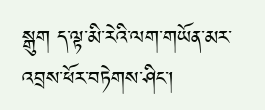སྒུག ད་ལྟ་མི་རེའི་ལག་གཡོན་མར་འབྲས་ཕོར་བཏེགས་ཤིང་།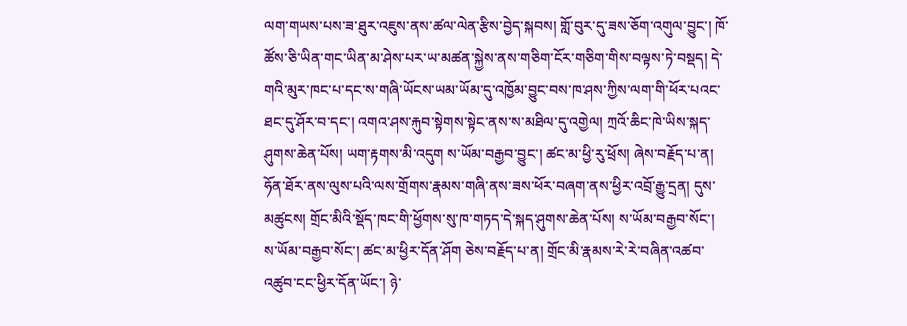ལག་གཡས་པས་ཟ་ཐུར་འཇུས་ནས་ཚལ་ལེན་རྩིས་བྱེད་སྐབས། གློ་བུར་དུ་ཟས་ཅོག་འགུལ་བྱུང་། ཁོ་ཚོས་ཅི་ཡིན་གང་ཡིན་མ་ཤེས་པར་ཡ་མཚན་སྐྱེས་ནས་གཅིག་ངོར་གཅིག་གིས་བལྟས་ཏེ་བསྡད། དེ་གའི་མུར་ཁང་པ་དང་ས་གཞི་ཡོངས་ཡམ་ཡོམ་དུ་འཁྱོམ་བྱུང་བས་ཁ་ཤས་ཀྱིས་ལག་གི་ཕོར་པའང་ཐང་དུ་ཤོར་བ་དང་། འགའ་ཤས་རྐུབ་སྟེགས་སྟེང་ནས་ས་མཐིལ་དུ་འགྱེལ། ཀྲའོ་ཆིང་ཁེ་ཡིས་སྐད་ཤུགས་ཆེན་པོས། ཡག་རྟགས་མི་འདུག ས་ཡོམ་བརྒྱབ་བྱུང་། ཚང་མ་ཕྱི་རུ་ཕྲོས། ཞེས་བརྗོད་པ་ན། ཧོན་ཐོར་ནས་ལུས་པའི་ལས་གྲོགས་རྣམས་གཞི་ནས་ཟས་ཕོར་བཞག་ནས་ཕྱིར་འབྲོ་རྒྱུ་དྲན། དུས་མཚུངས། གྲོང་མིའི་སྡོད་ཁང་གི་ཕྱོགས་སུ་ཁ་གཏད་དེ་སྐད་ཤུགས་ཆེན་པོས། ས་ཡོམ་བརྒྱབ་སོང་། ས་ཡོམ་བརྒྱབ་སོང་། ཚང་མ་ཕྱིར་དོན་ཤོག ཅེས་བརྗོད་པ་ན། གྲོང་མི་རྣམས་རེ་རེ་བཞིན་འཚབ་འཚུབ་ངང་ཕྱིར་དོན་ཡོང་། ཉེ་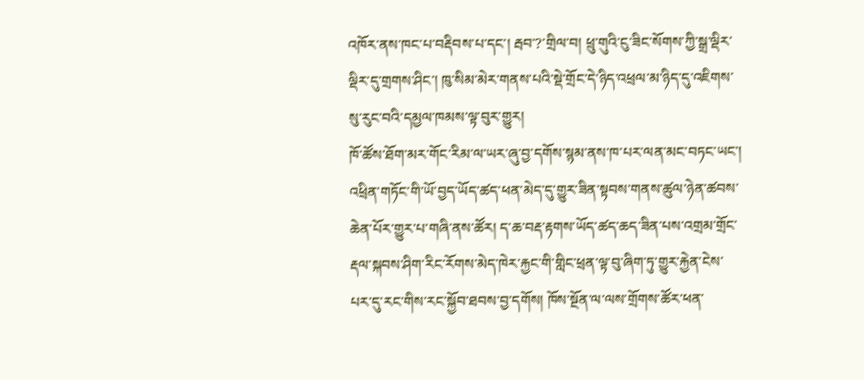འཁོར་ནས་ཁང་པ་བརྡིབས་པ་དང་། རྦབ་?་གྲིལ་བ། ཕྲུ་གུའི་ངུ་ཟིང་སོགས་ཀྱི་སྒྲ་ལྡིར་ལྡིར་དུ་གྲགས་ཤིང་། ཁུ་སིམ་མེར་གནས་པའི་སྡེ་གྲོང་དེ་ཉིད་འཕྲལ་མ་ཉིད་དུ་འཇིགས་སུ་རུང་བའི་དམྱལ་ཁམས་ལྟ་བུར་གྱུར།
ཁོ་ཚོས་ཐོག་མར་གོང་རིམ་ལ་ཡར་ཞུ་བྱ་དགོས་སྙམ་ནས་ཁ་པར་ལན་མང་བཏང་ཡང་། འཕྲིན་གཏོང་གི་ཡོ་བྱད་ཡོད་ཚད་ཕན་མེད་དུ་གྱུར་ཟིན་སྟབས་གནས་ཚུལ་ཉེན་ཚབས་ཆེན་པོར་གྱུར་པ་གཞི་ནས་ཚོར། ད་ཆ་བརྡ་རྟགས་ཡོད་ཚད་ཆད་ཟིན་པས་འགྲམ་གྲོང་རྡལ་སྐབས་ཤིག་རིང་རོགས་མེད་ཁེར་རྐྱང་གི་གླིང་ཕྲན་ལྟ་བུ་ཞིག་ཏུ་གྱུར་རྐྱེན་ངེས་པར་དུ་རང་གིས་རང་སྐྱོབ་ཐབས་བྱ་དགོས། ཁོས་སྔོན་ལ་ལས་གྲོགས་ཚོར་ཕན་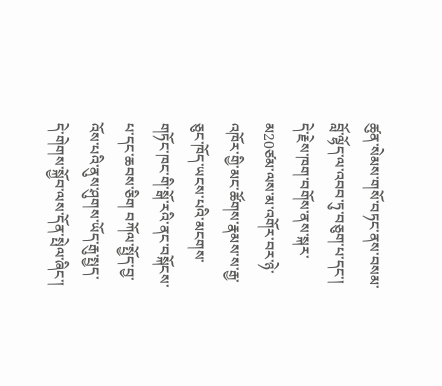ཚུན་སེམས་གསོ་བཏང་ནས་བསམ་བློ་ལྷོད་ལ་འབབ་ཏུ་བཅུག་པ་དང་། དེ་རྗེས་ཁག་བགོས་ནས་སྐར་མ20ཙམ་ལས་མ་འགོར་བར་ཉེ་འཁོར་གྱི་མང་ཚོགས་རྣམས་ས་རྒྱ་ཅུང་ཁོད་ཡངས་པའི་མངགས་གཏོང་ཁང་གི་སྒོ་རའི་ནང་བསྐོངས་པ་དང་ཆབས་ཅིག བཀོལ་སྤྱོད་བྱ་འོས་པའི་ནུས་ཤུགས་ཡོད་རྒུ་སྤྱད་དེ་གེགས་སྐྱོབ་ལས་དོན་སྤེལ་ཞིང་།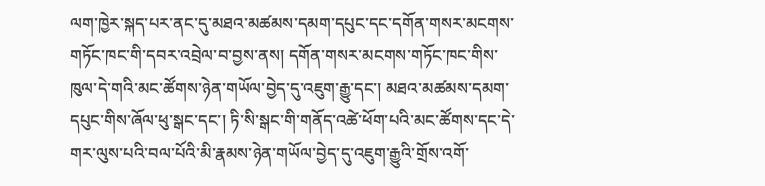ལག་ཁྱེར་སྐད་པར་ནང་དུ་མཐའ་མཚམས་དམག་དཔུང་དང་དགོན་གསར་མངགས་གཏོང་ཁང་གི་དབར་འབྲེལ་བ་བྱས་ནས། དགོན་གསར་མངགས་གཏོང་ཁང་གིས་ཁུལ་དེ་གའི་མང་ཚོགས་ཉེན་གཡོལ་བྱེད་དུ་འཇུག་རྒྱུ་དང་། མཐའ་མཚམས་དམག་དཔུང་གིས་ཞོལ་ཕུ་སྒང་དང་། ཏི་སི་སྒང་གི་གནོད་འཚེ་ཕོག་པའི་མང་ཚོགས་དང་དེ་གར་ལུས་པའི་བལ་པོའི་མི་རྣམས་ཉེན་གཡོལ་བྱེད་དུ་འཇུག་རྒྱུའི་གྲོས་འགོ་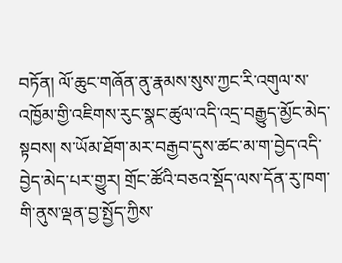བཏོན། ལོ་ཆུང་གཞོན་ནུ་རྣམས་སུས་ཀྱང་རི་འགུལ་ས་འཁྱོམ་གྱི་འཇིགས་རུང་སྣང་ཚུལ་འདི་འདྲ་བརྒྱུད་མྱོང་མེད་སྟབས། ས་ཡོམ་ཐོག་མར་བརྒྱབ་དུས་ཚང་མ་ག་བྱེད་འདི་བྱེད་མེད་པར་གྱུར། གྲོང་ཚོའི་བཅའ་སྡོད་ལས་དོན་རུ་ཁག་གི་ནུས་ལྡན་བྱ་སྤྱོད་ཀྱིས་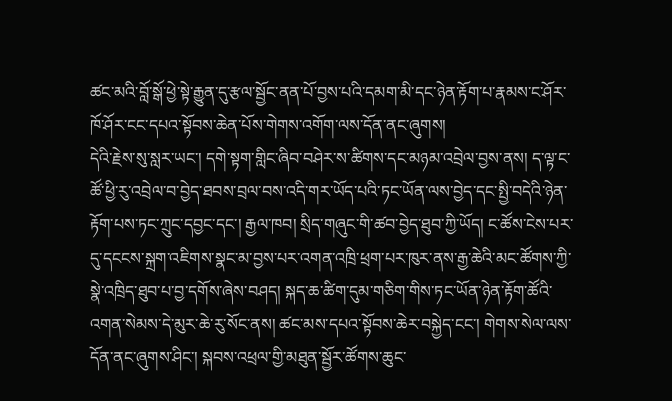ཚང་མའི་བློ་སྒོ་ཕྱེ་སྟེ་རྒྱུན་དུ་རྩལ་སྦྱོང་ནན་པོ་བྱས་པའི་དམག་མི་དང་ཉེན་རྟོག་པ་རྣམས་ང་ཤོར་ཁོ་ཤོར་ངང་དཔའ་སྟོབས་ཆེན་པོས་གེགས་འགོག་ལས་དོན་ནང་ཞུགས།
དེའི་རྗེས་སུ་སླར་ཡང་། དགེ་སྟག་གླིང་ཞིབ་བཤེར་ས་ཚིགས་དང་མཉམ་འབྲེལ་བྱས་ནས། ད་ལྟ་ང་ཚོ་ཕྱི་རུ་འབྲེལ་བ་བྱེད་ཐབས་བྲལ་བས་འདི་གར་ཡོད་པའི་ཏང་ཡོན་ལས་བྱེད་དང་སྤྱི་བདེའི་ཉེན་རྟོག་པས་ཏང་ཀྲུང་དབྱང་དང་། རྒྱལ་ཁབ། སྲིད་གཞུང་གི་ཚབ་བྱེད་ཐུབ་ཀྱི་ཡོད། ང་ཚོས་ངེས་པར་དུ་དངངས་སྐྲག་འཇིགས་སྣང་མ་བྱས་པར་འགན་འཁྲི་ཕྲག་པར་ཁུར་ནས་རྒྱ་ཆེའི་མང་ཚོགས་ཀྱི་སྣེ་འཁྲིད་ཐུབ་པ་བྱ་དགོས་ཞེས་བཤད། སྐད་ཆ་ཚིག་དུམ་གཅིག་གིས་ཏང་ཡོན་ཉེན་རྟོག་ཚོའི་འགན་སེམས་དེ་མུར་ཆེ་རུ་སོང་ནས། ཚང་མས་དཔའ་སྟོབས་ཆེར་བསྐྱེད་ངང་། གེགས་སེལ་ལས་དོན་ནང་ཞུགས་ཤིང་། སྐབས་འཕྲལ་གྱི་མཐུན་སྦྱོར་ཚོགས་ཆུང་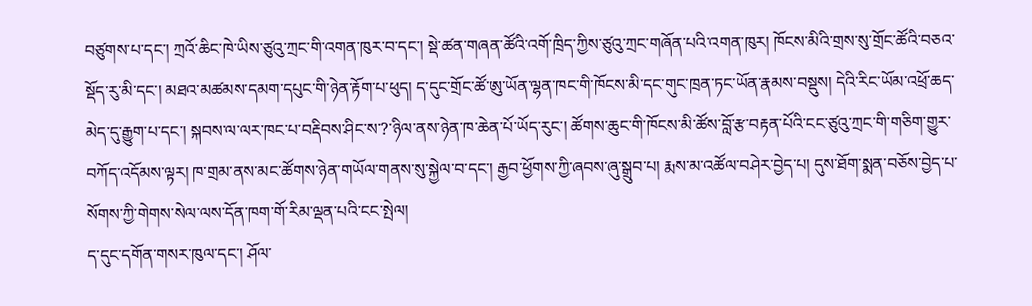བཙུགས་པ་དང་། ཀྲའོ་ཆིང་ཁེ་ཡིས་ཙུའུ་ཀྲང་གི་འགན་ཁུར་བ་དང་། སྡེ་ཚན་གཞན་ཚོའི་འགོ་ཁྲིད་ཀྱིས་ཙུའུ་ཀྲང་གཞོན་པའི་འགན་ཁུར། ཁོངས་མིའི་གྲས་སུ་གྲོང་ཚོའི་བཅའ་སྡོད་རུ་མི་དང་། མཐའ་མཚམས་དམག་དཔུང་གི་ཉེན་རྟོག་པ་ཕུད། ད་དུང་གྲོང་ཚོ་ཨུ་ཡོན་ལྷན་ཁང་གི་ཁོངས་མི་དང་གུང་ཁྲན་ཏང་ཡོན་རྣམས་བསྡུས། དེའི་རིང་ཡོམ་འཕྲོ་ཆད་མེད་དུ་རྒྱུག་པ་དང་། སྐབས་ལ་ལར་ཁང་པ་བརྡིབས་ཤིང་ས་?་ཉིལ་ནས་ཉེན་ཁ་ཆེན་པོ་ཡོད་རུང་། ཚོགས་ཆུང་གི་ཁོངས་མི་ཚོས་བློ་རྩ་བརྟན་པོའི་ངང་ཙུའུ་ཀྲང་གི་གཅིག་གྱུར་བཀོད་འདོམས་ལྟར། ཁ་གྲམ་ནས་མང་ཚོགས་ཉེན་གཡོལ་གནས་སུ་སྐྱེལ་བ་དང་། རྒྱབ་ཕྱོགས་ཀྱི་ཞབས་ཞུ་སྒྲུབ་པ། རྨས་མ་འཚོལ་བཤེར་བྱེད་པ། དུས་ཐོག་སྨན་བཅོས་བྱེད་པ་སོགས་ཀྱི་གེགས་སེལ་ལས་དོན་ཁག་གོ་རིམ་ལྡན་པའི་ངང་སྤེལ།
ད་དུང་དགོན་གསར་ཁུལ་དང་། ཤོལ་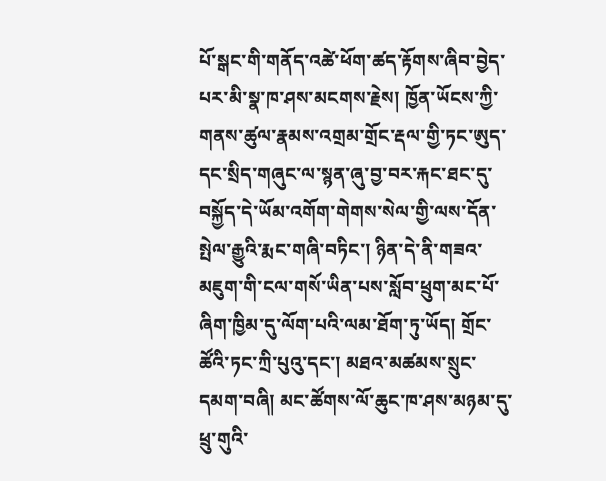པོ་སྒང་གི་གནོད་འཚེ་ཕོག་ཚད་རྟོགས་ཞིབ་བྱེད་པར་མི་སྣ་ཁ་ཤས་མངགས་རྗེས། ཁྱོན་ཡོངས་ཀྱི་གནས་ཚུལ་རྣམས་འགྲམ་གྲོང་རྡལ་གྱི་ཏང་ཨུད་དང་སྲིད་གཞུང་ལ་སྙན་ཞུ་བྱ་བར་རྐང་ཐང་དུ་བསྐྱོད་དེ་ཡོམ་འགོག་གེགས་སེལ་གྱི་ལས་དོན་སྤེལ་རྒྱུའི་རྨང་གཞི་བཏིང་། ཉིན་དེ་ནི་གཟའ་མཇུག་གི་ངལ་གསོ་ཡིན་པས་སློབ་ཕྲུག་མང་པོ་ཞིག་ཁྱིམ་དུ་ལོག་པའི་ལམ་ཐོག་ཏུ་ཡོད། གྲོང་ཚོའི་ཏང་ཀྲི་པུའུ་དང་། མཐའ་མཚམས་སྲུང་དམག་བཞི། མང་ཚོགས་ལོ་ཆུང་ཁ་ཤས་མཉམ་དུ་ཕྲུ་གུའི་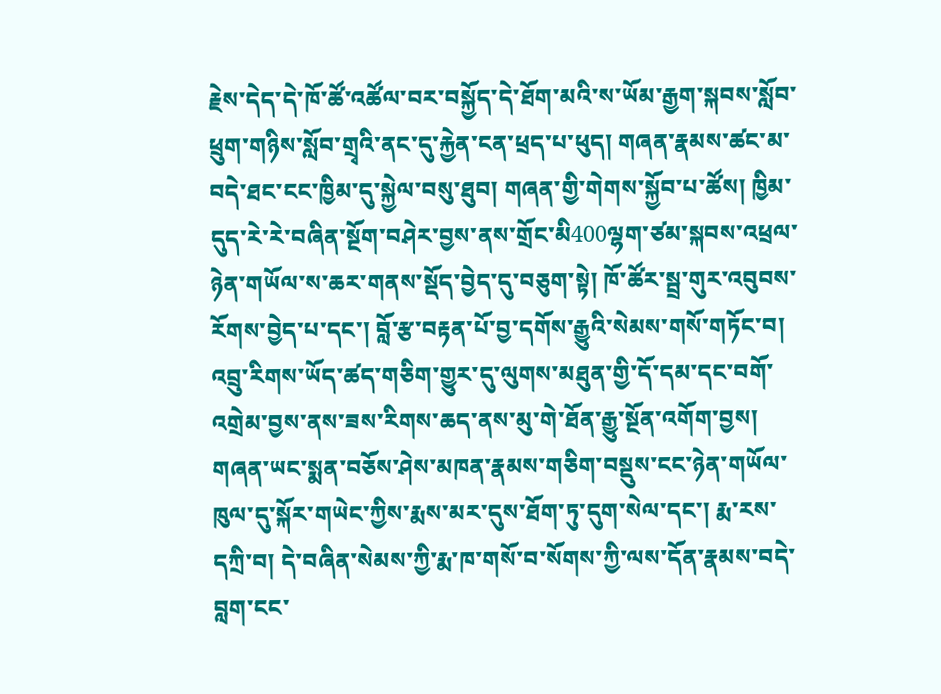རྗེས་དེད་དེ་ཁོ་ཚོ་འཚོལ་བར་བསྐྱོད་དེ་ཐོག་མའི་ས་ཡོམ་རྒྱག་སྐབས་སློབ་ཕྲུག་གཉིས་སློབ་གྲྭའི་ནང་དུ་རྐྱེན་ངན་ཕྲད་པ་ཕུད། གཞན་རྣམས་ཚང་མ་བདེ་ཐང་ངང་ཁྱིམ་དུ་སྐྱེལ་བསུ་ཐུབ། གཞན་གྱི་གེགས་སྐྱོབ་པ་ཚོས། ཁྱིམ་དུད་རེ་རེ་བཞིན་སྔོག་བཤེར་བྱས་ནས་གྲོང་མི400ལྷག་ཙམ་སྐབས་འཕྲལ་ཉེན་གཡོལ་ས་ཆར་གནས་སྡོད་བྱེད་དུ་བཅུག་སྟེ། ཁོ་ཚོར་སྦྲ་གུར་འབུབས་རོགས་བྱེད་པ་དང་། བློ་རྩ་བརྟན་པོ་བྱ་དགོས་རྒྱུའི་སེམས་གསོ་གཏོང་བ། འབྲུ་རིགས་ཡོད་ཚད་གཅིག་གྱུར་དུ་ལུགས་མཐུན་གྱི་དོ་དམ་དང་བགོ་འགྲེམ་བྱས་ནས་ཟས་རིགས་ཆད་ནས་མུ་གེ་ཐོན་རྒྱུ་སྔོན་འགོག་བྱས། གཞན་ཡང་སྨན་བཅོས་ཤེས་མཁན་རྣམས་གཅིག་བསྡུས་ངང་ཉེན་གཡོལ་ཁུལ་དུ་སྐོར་གཡེང་ཀྱིས་རྨས་མར་དུས་ཐོག་ཏུ་དུག་སེལ་དང་། རྨ་རས་དཀྲི་བ། དེ་བཞིན་སེམས་ཀྱི་རྨ་ཁ་གསོ་བ་སོགས་ཀྱི་ལས་དོན་རྣམས་བདེ་བླག་ངང་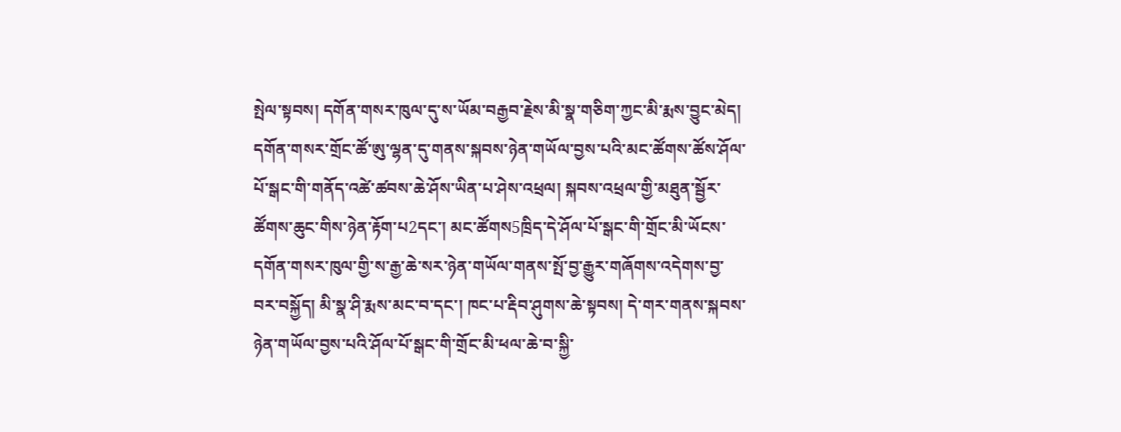སྤེལ་སྟབས། དགོན་གསར་ཁུལ་དུ་ས་ཡོམ་བརྒྱབ་རྗེས་མི་སྣ་གཅིག་ཀྱང་མི་རྨས་བྱུང་མེད།
དགོན་གསར་གྲོང་ཚོ་ཨུ་ལྷན་དུ་གནས་སྐབས་ཉེན་གཡོལ་བྱས་པའི་མང་ཚོགས་ཚོས་ཤོལ་པོ་སྒང་གི་གནོད་འཚེ་ཚབས་ཆེ་ཤོས་ཡིན་པ་ཤེས་འཕྲལ། སྐབས་འཕྲལ་གྱི་མཐུན་སྦྱོར་ཚོགས་ཆུང་གིས་ཉེན་རྟོག་པ2དང་། མང་ཚོགས5ཁྲིད་དེ་ཤོལ་པོ་སྒང་གི་གྲོང་མི་ཡོངས་དགོན་གསར་ཁུལ་གྱི་ས་རྒྱ་ཆེ་སར་ཉེན་གཡོལ་གནས་སྤོ་བྱ་རྒྱུར་གཞོགས་འདེགས་བྱ་བར་བསྐྱོད། མི་སྣ་ཤི་རྨས་མང་བ་དང་། ཁང་པ་རྡིབ་ཤུགས་ཆེ་སྟབས། དེ་གར་གནས་སྐབས་ཉེན་གཡོལ་བྱས་པའི་ཤོལ་པོ་སྒང་གི་གྲོང་མི་ཕལ་ཆེ་བ་སྐྱི་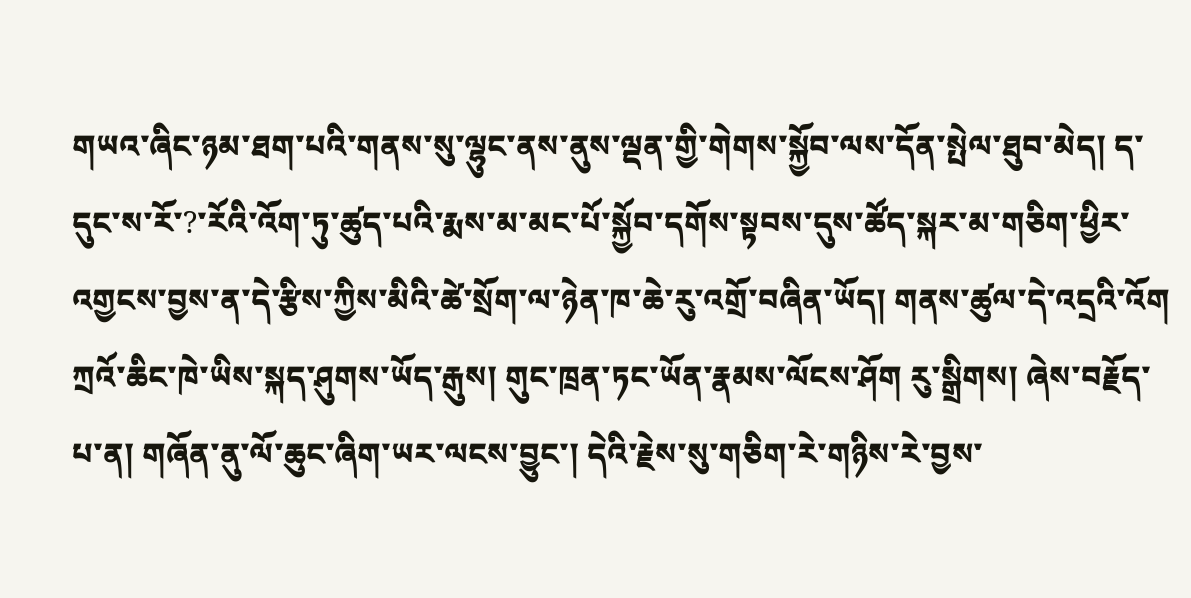གཡའ་ཞིང་ཉམ་ཐག་པའི་གནས་སུ་ལྷུང་ནས་ནུས་ལྡན་གྱི་གེགས་སྐྱོབ་ལས་དོན་སྤེལ་ཐུབ་མེད། ད་དུང་ས་རོ་?་རོའི་འོག་ཏུ་ཚུད་པའི་རྨས་མ་མང་པོ་སྐྱོབ་དགོས་སྟབས་དུས་ཚོད་སྐར་མ་གཅིག་ཕྱིར་འགྱངས་བྱས་ན་དེ་རྩིས་ཀྱིས་མིའི་ཚེ་སྲོག་ལ་ཉེན་ཁ་ཆེ་རུ་འགྲོ་བཞིན་ཡོད། གནས་ཚུལ་དེ་འདྲའི་འོག ཀྲའོ་ཆིང་ཁེ་ཡིས་སྐད་ཤུགས་ཡོད་རྒུས། གུང་ཁྲན་ཏང་ཡོན་རྣམས་ལོངས་ཤོག རུ་སྒྲིགས། ཞེས་བརྗོད་པ་ན། གཞོན་ནུ་ལོ་ཆུང་ཞིག་ཡར་ལངས་བྱུང་། དེའི་རྗེས་སུ་གཅིག་རེ་གཉིས་རེ་བྱས་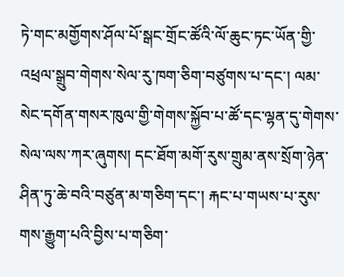ཏེ་གང་མགྱོགས་ཤོལ་པོ་སྒང་གྲོང་ཚོའི་ལོ་ཆུང་ཏང་ཡོན་གྱི་འཕྲལ་སྒྲུབ་གེགས་སེལ་རུ་ཁག་ཅིག་བཙུགས་པ་དང་། ལམ་སེང་དགོན་གསར་ཁུལ་གྱི་གེགས་སྐྱོབ་པ་ཚོ་དང་ལྷན་དུ་གེགས་སེལ་ལས་ཀར་ཞུགས། དང་ཐོག་མགོ་རུས་གྲུམ་ནས་སྲོག་ཉེན་ཤིན་ཏུ་ཆེ་བའི་བཙུན་མ་གཅིག་དང་། རྐང་པ་གཡས་པ་རུས་གས་རྒྱུག་པའི་བྱིས་པ་གཅིག་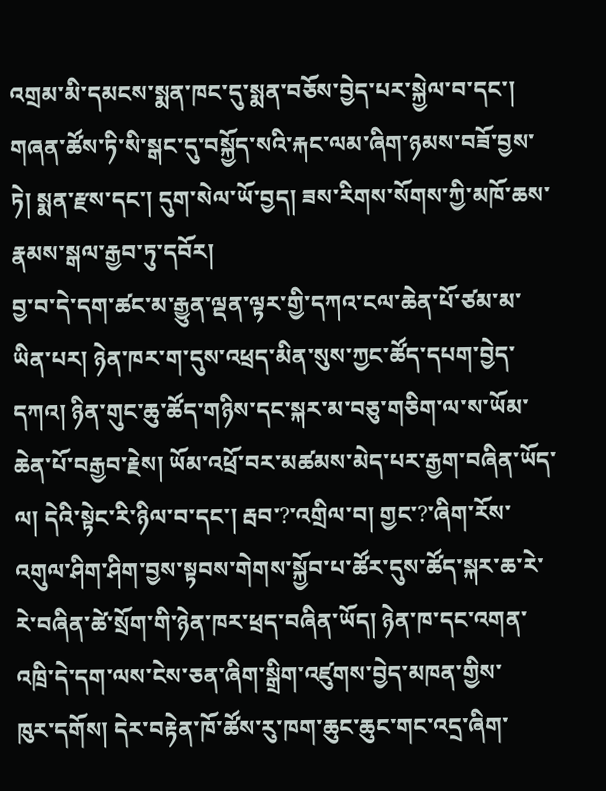འགྲམ་མི་དམངས་སྨན་ཁང་དུ་སྨན་བཅོས་བྱེད་པར་སྐྱེལ་བ་དང་། གཞན་ཚོས་ཏི་སི་སྒང་དུ་བསྐྱོད་སའི་རྐང་ལམ་ཞིག་ཉམས་བཟོ་བྱས་ཏེ། སྨན་རྫས་དང་། དུག་སེལ་ཡོ་བྱད། ཟས་རིགས་སོགས་ཀྱི་མཁོ་ཆས་རྣམས་སྒལ་རྒྱབ་ཏུ་དབོར།
བྱ་བ་དེ་དག་ཚང་མ་རྒྱུན་ལྡན་ལྟར་གྱི་དཀའ་ངལ་ཆེན་པོ་ཙམ་མ་ཡིན་པར། ཉེན་ཁར་ག་དུས་འཕྲད་མིན་སུས་ཀྱང་ཚོད་དཔག་བྱེད་དཀའ། ཉིན་གུང་ཆུ་ཚོད་གཉིས་དང་སྐར་མ་བཅུ་གཅིག་ལ་ས་ཡོམ་ཆེན་པོ་བརྒྱབ་རྗེས། ཡོམ་འཕྲོ་བར་མཚམས་མེད་པར་རྒྱག་བཞིན་ཡོད་ལ། དེའི་སྟེང་རི་ཉིལ་བ་དང་། རྦབ་?་འགྲིལ་བ། གྱང་?་ཞིག་རོས་འགུལ་ཤིག་ཤིག་བྱས་སྟབས་གེགས་སྐྱོབ་པ་ཚོར་དུས་ཚོད་སྐར་ཆ་རེ་རེ་བཞིན་ཚེ་སྲོག་གི་ཉེན་ཁར་ཕྲད་བཞིན་ཡོད། ཉེན་ཁ་དང་འགན་འཁྲི་དེ་དག་ལས་ངེས་ཅན་ཞིག་སྒྲིག་འཛུགས་བྱེད་མཁན་གྱིས་
ཁུར་དགོས། དེར་བརྟེན་ཁོ་ཚོས་རུ་ཁག་ཆུང་ཆུང་གང་འདྲ་ཞིག་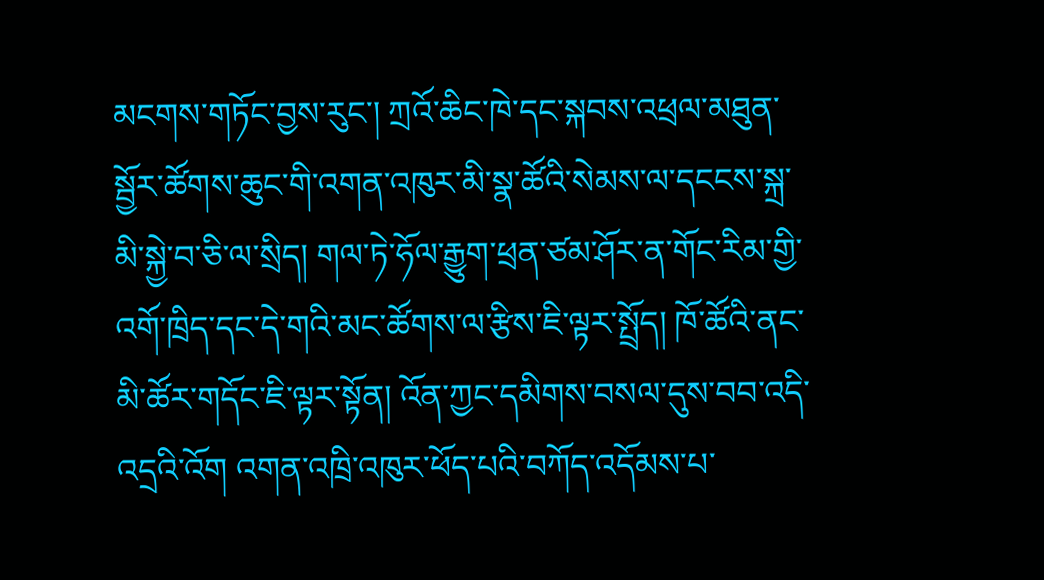མངགས་གཏོང་བྱས་རུང་། ཀྲའོ་ཆིང་ཁེ་དང་སྐབས་འཕྲལ་མཐུན་སྦྱོར་ཚོགས་ཆུང་གི་འགན་འཁུར་མི་སྣ་ཚོའི་སེམས་ལ་དངངས་སྐྲ་མི་སྐྱེ་བ་ཅི་ལ་སྲིད། གལ་ཏེ་ཧོལ་རྒྱུག་ཕྲན་ཙམ་ཤོར་ན་གོང་རིམ་གྱི་འགོ་ཁྲིད་དང་དེ་གའི་མང་ཚོགས་ལ་རྩིས་ཇི་ལྟར་སྤྲོད། ཁོ་ཚོའི་ནང་མི་ཚོར་གདོང་ཇི་ལྟར་སྟོན། འོན་ཀྱང་དམིགས་བསལ་དུས་བབ་འདི་འདྲའི་འོག འགན་འཁྲི་འཁུར་ཕོད་པའི་བཀོད་འདོམས་པ་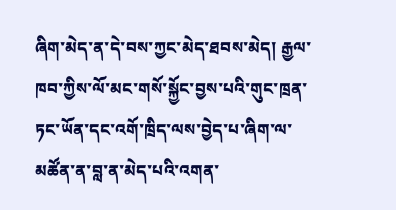ཞིག་མེད་ན་དེ་བས་ཀྱང་མེད་ཐབས་མེད། རྒྱལ་ཁབ་ཀྱིས་ལོ་མང་གསོ་སྐྱོང་བྱས་པའི་གུང་ཁྲན་ཏང་ཡོན་དང་འགོ་ཁྲིད་ལས་བྱེད་པ་ཞིག་ལ་མཚོན་ན་བླ་ན་མེད་པའི་འགན་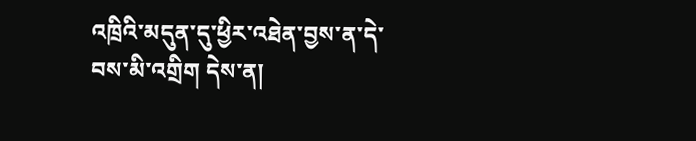འཁྲིའི་མདུན་དུ་ཕྱིར་འཐེན་བྱས་ན་དེ་བས་མི་འགྲིག དེས་ན།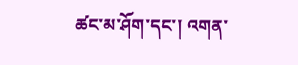ཚང་མ་ཤོག་དང་། འགན་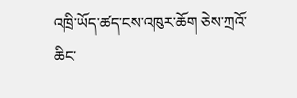འཁྲི་ཡོད་ཚད་ངས་འཁུར་ཆོག ཅེས་ཀྲའོ་ཆིང་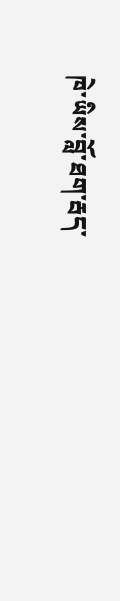ཁེ་ཡིས་བློ་ཐག་རྦད་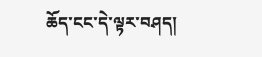ཆོད་ངང་དེ་ལྟར་བཤད།